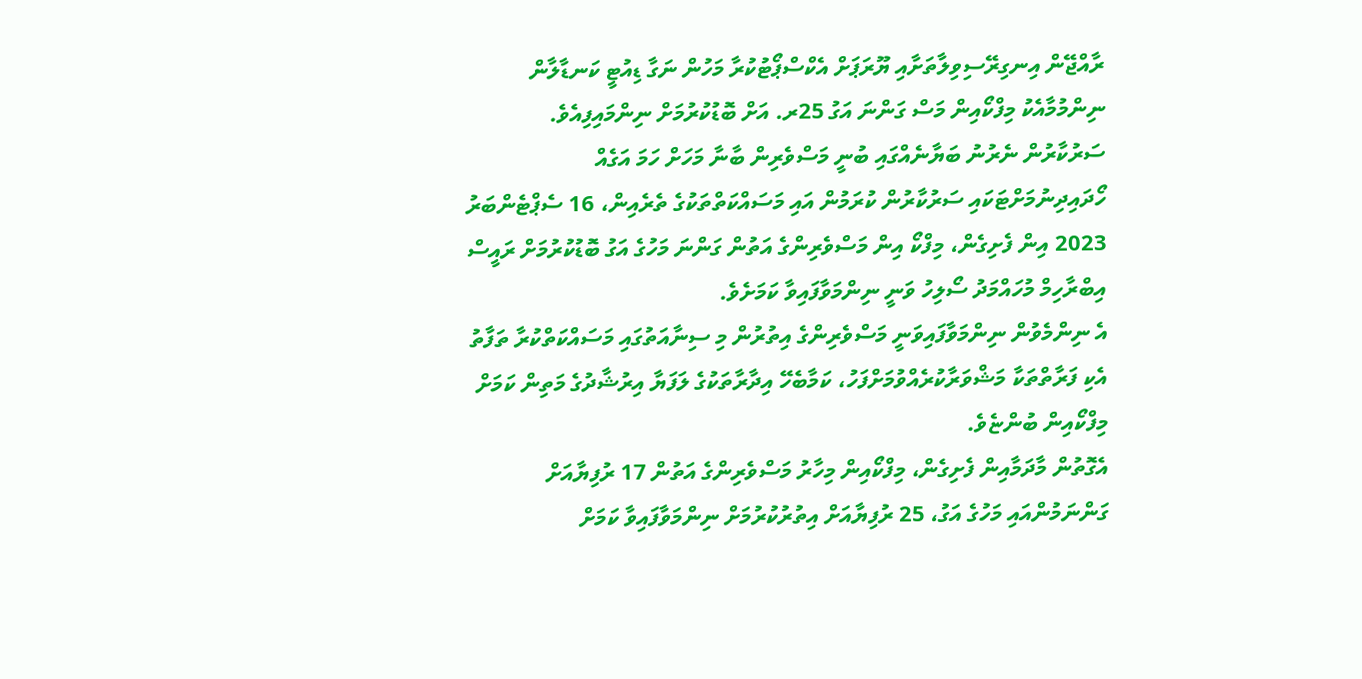ރާއްޖޭން އިނގިރޭސިވިލާތަށާއި ޔޫރަޕަށް އެކްސްޕޯޓުކުރާ މަހުން ނަގާ ޑިއުޓީ ކަނޑާލާން ނިންމުމާއެކު މިފްކޯއިން މަސް ގަންނަ އަގު 25ރ. އަށް ބޮޑުކުރުމަށް ނިންމައިފިއެވެ.
ސަރުކާރުން ނެރުނު ބަޔާނެއްގައި ބުނީ މަސްވެރިން ބާނާ މަހަށް ހަމަ އަގެއް ހޯދައިދިނުމަށްޓަކައި ސަރުކާރުން ކުރަމުން އައި މަސައްކަތްތަކުގެ ތެރެއިން، 16 ސެޕްޓެންބަރު 2023 އިން ފެށިގެން، މިފްކޯ އިން މަސްވެރިންގެ އަތުން ގަންނަ މަހުގެ އަގު ބޮޑުކުރުމަށް ރައީސް އިބްރާހިމް މުހައްމަދު ސޯލިހު ވަނީ ނިންމަވާފައިވާ ކަމަށެވެ.
އެ ނިންމެވުން ނިންމަވާފައިވަނީ މަސްވެރިންގެ އިތުރުން މި ސިނާއަތުގައި މަސައްކަތްކުރާ ތަފާތު އެކި ފަރާތްތަކާ މަޝްވަރާކުރެއްވުމަށްފަހު، ކަމާބެހޭ އިދާރާތަކުގެ ލަފަޔާ އިރުޝާދުގެ މަތިން ކަމަށް މިފްކޯއިން ބުންޏެވެ.
އެގޮތުން މާދަމާއިން ފެށިގެން، މިފްކޯއިން މިހާރު މަސްވެރިންގެ އަތުން 17 ރުފިޔާއަށް ގަންނަމުންއައި މަހުގެ އަގު، 25 ރުފިޔާއަށް އިތުރުކުރުމަށް ނިންމަވާފައިވާ ކަމަށް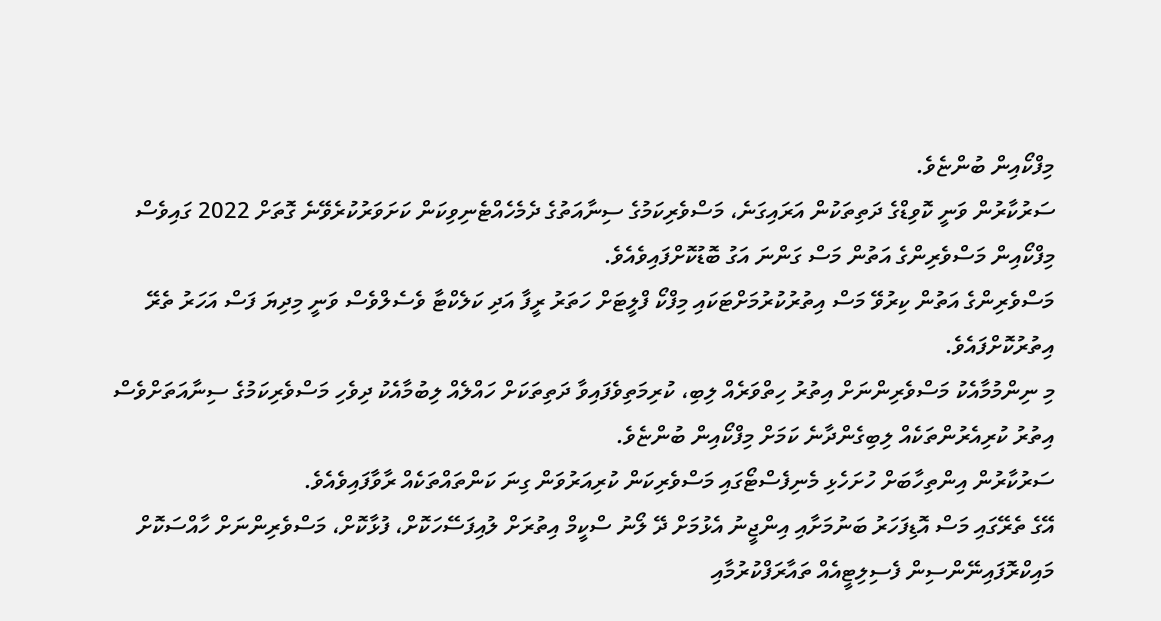މިފްކޯއިން ބުންޏެވެ.
ސަރުކާރުން ވަނީ ކޮވިޑްގެ ދަތިތަކުން އަރައިގަނެ، މަސްވެރިކަމުގެ ސިނާއަތުގެ ދެމެހެއްޓެނިވިކަން ކަށަވަރުކުރެވޭނެ ގޮތަށް 2022 ގައިވެސް މިފްކޯއިން މަސްވެރިންގެ އަތުން މަސް ގަންނަ އަގު ބޮޑުކޮށްފައިވެއެވެ.
މަސްވެރިންގެ އަތުން ކިރުވޭ މަސް އިތުރުކުރުމަށްޓަކައި މިފްކޯ ފްލީޓަށް ހަތަރު ރީފާ އަދި ކަލެކްޓާ ވެސެލްވެސް ވަނީ މިދިޔަ ފަސް އަހަރު ތެރޭ އިތުރުކޮށްފައެވެ.
މި ނިންމުމާއެކު މަސްވެރިންނަށް އިތުރު ހިތްވަރެއް ލިބި، ކުރިމަތިވެފައިވާ ދަތިތަކަށް ހައްލެއް ލިބުމާއެކު ދިވެހި މަސްވެރިކަމުގެ ސިނާއަތަށްވެސް އިތުރު ކުރިއެރުންތަކެއް ލިބިގެންދާނެ ކަމަށް މިފްކޯއިން ބުންޏެވެ.
ސަރުކާރުން އިންތިހާބަށް ހުށަހެޅި މެނިފެސްޓޯގައި މަސްވެރިކަން ކުރިއަރުވަން ގިނަ ކަންތައްތަކެއް ރާވާފައިވެއެވެ.
އޭގެ ތެރޭގައި މަސް އޮޑިފަހަރު ބަނުމަށާއި އިންޖީނު އެޅުމަށް ދޭ ލޯނު ސްކީމް އިތުރަށް ލުއިފަސޭހަކޮށް، ފުޅާކޮށް، މަސްވެރިންނަށް ހާއްސަކޮށް މައިކްރޮފައިނޭންސިން ފެސިލިޓީއެއް ތައާރަފްކުރުމާއި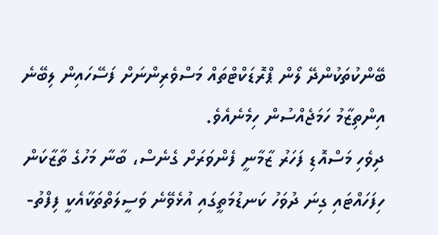ބޭންކުތަކުންދޭ ލޯން ޕްރޮޑަކްޓްތައް މަސްވެރިންނަށް ފަސޭހައިން ލިބޭނެ އިންތިޒާމު ހަމަޖެއްސުން ހިމެނެއެވެ.
ދިވެހި މަސްއޮޑި ފަހަރު ޒާމާނީ ފެންވަރަށް ގެނެސް، ބާނާ މަހުގެ ތާޒާކަން ހިފަހައްޓައި ގިނަ ދުވަހު ކަނޑުމަތީގައި އުޅެވޭނެ ވަސީލަތްތަކާއެކީ ފިފްތު-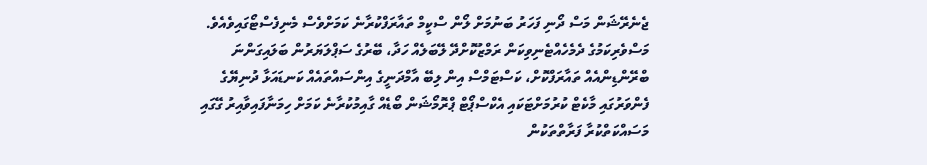ޖެނެރޭޝަން މަސް ދޯނި ފަހަރު ބަނުމަށް ލޯން ސްކީމް ތައާރަފްކުރާނެ ކަމަށްވެސް މެނިފެސްޓޯގައިވެއެވެ.
މަސްވެރިކަމުގެ ދެމެހެއްޓެނިވިކަން ރަމްޒުކޮށްދޭ ލޭބަލެއް ހަދާ، ބޭރުގެ ސަޕްލަޔަރުން ބަލައިގަންނަ ބްރޭންޑިންއެއް ތައާރަފްކޮށް، ކަސްޓަމްސް އިން ލިބޭ އާމްދަނީގެ އިންސައްތައެއް ކަނޑައަޅާ ދުނިޔޭގެ ފެންވަރުގައި މާކެޓް ކުރުމަށްޓަކައި އެކްސްޕޯޓް ޕްރޮމޯޝަން ބޯޑެއް ގާއިމުކުރާނެ ކަމަށް ހިމަނާފައިވާއިރު ގޭގައި މަސައްކަތްކުރާ ފަރާތްތަކުން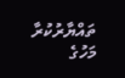ތައްޔާރުކުރާ މަހުގެ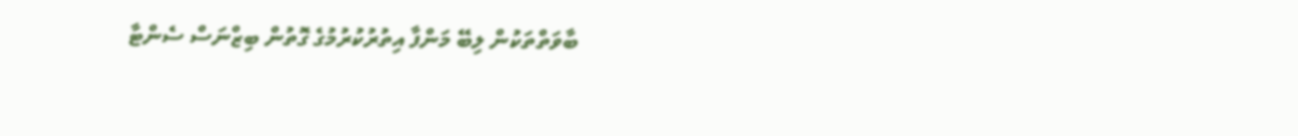ބާވަތްތަކުން ލިބޭ މަންފާ އިތުރުކުރުމުގެ ގޮތުން ބިޒްނަސް ސެންޓާ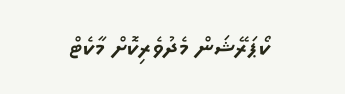ކޯޕަރޭޝަން މެދުވެރިކޮށް މާކެޓް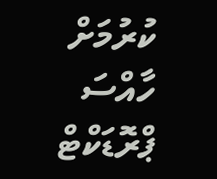ކުރުމަށް ހާއްސަ ޕްރޮޑަކްޓް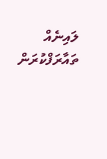ލައިނެއް ތައާރަފްކުރަން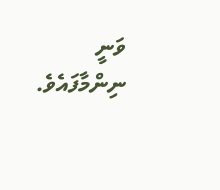ވަނީ ނިންމާފައެވެ.